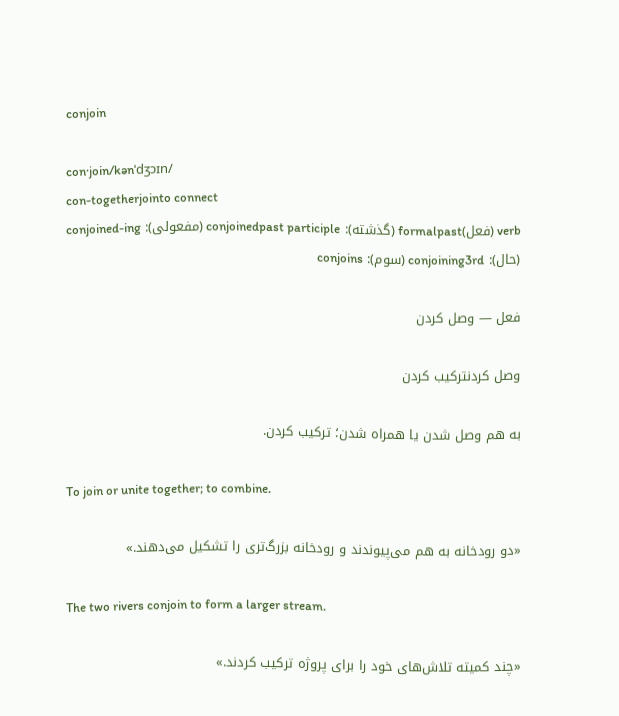conjoin

con·join/kənˈdʒɔɪn/
con-togetherjointo connect
verb (فعل)formalpast (گذشته): conjoinedpast participle (مفعولی): conjoined-ing (حال): conjoining3rd (سوم): conjoins

فعل — وصل کردن

وصل کردنترکیب کردن

به هم وصل شدن یا همراه شدن؛ ترکیب کردن.

To join or unite together; to combine.

«دو رودخانه به هم می‌پیوندند و رودخانه بزرگ‌تری را تشکیل می‌دهند.»

The two rivers conjoin to form a larger stream.

«چند کمیته تلاش‌های خود را برای پروژه ترکیب کردند.»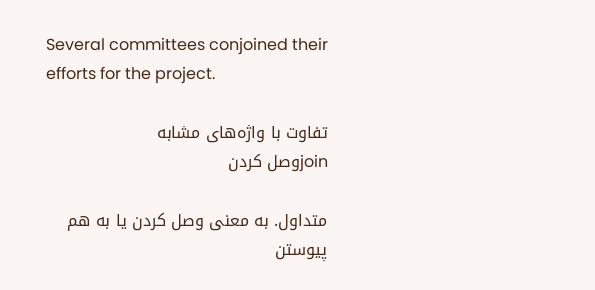Several committees conjoined their efforts for the project.

تفاوت با واژه‌های مشابه
joinوصل کردن

متداول. به معنی وصل کردن یا به هم پیوستن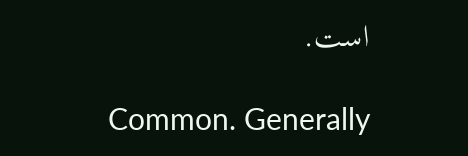است.

Common. Generally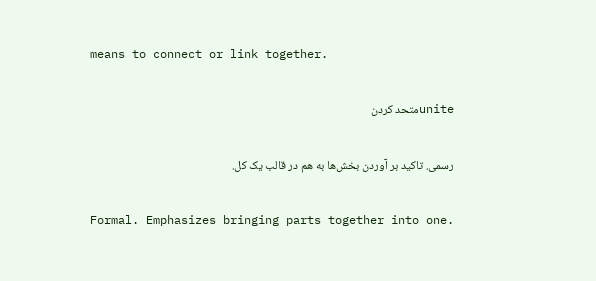means to connect or link together.

uniteمتحد کردن

رسمی. تاکید بر آوردن بخش‌ها به هم در قالب یک کل.

Formal. Emphasizes bringing parts together into one.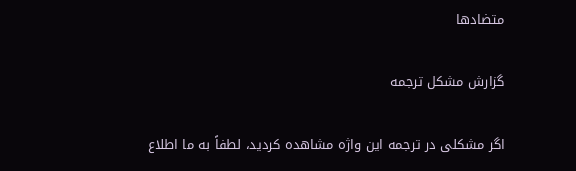متضادها

گزارش مشکل ترجمه

اگر مشکلی در ترجمه این واژه مشاهده کردید، لطفاً به ما اطلاع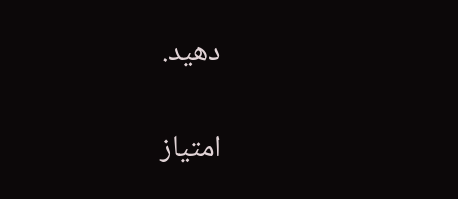دهید.

امتیاز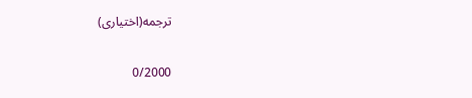ترجمه(اختیاری)

0/2000